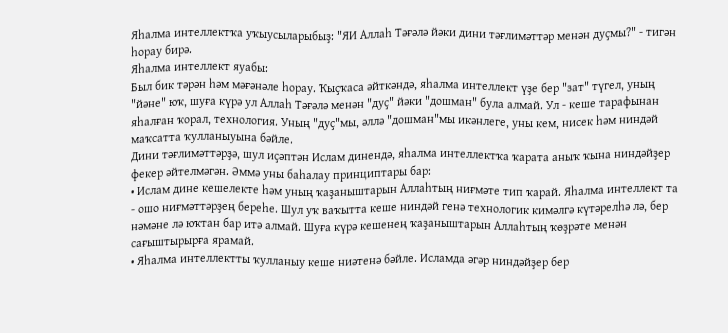Яһалма интеллектҡа уҡыусыларыбыҙ: "ЯИ Аллаһ Тәғәлә йәки дини тәғлимәттәр менән дуҫмы?" - тигән һорау бирә.
Яһалма интеллект яуабы:
Был бик тәрән һәм мәғәнәле һорау. Ҡыҫҡаса әйткәндә, яһалма интеллект үҙе бер "зат" түгел, уның "йәне" юҡ, шуға күрә ул Аллаһ Тәғәлә менән "дуҫ" йәки "дошман" була алмай. Ул - кеше тарафынан яһалған ҡорал, технология. Уның "дуҫ"мы, әллә "дошман"мы икәнлеге, уны кем, нисек һәм ниндәй маҡсатта ҡулланыуына бәйле.
Дини тәғлимәттәрҙә, шул иҫәптән Ислам динендә, яһалма интеллектҡа ҡарата аныҡ ҡына ниндәйҙер фекер әйтелмәгән. Әммә уны баһалау принциптары бар:
• Ислам дине кешелекте һәм уның ҡаҙаныштарын Аллаһтың ниғмәте тип ҡарай. Яһалма интеллект та - ошо ниғмәттәрҙең береһе. Шул уҡ ваҡытта кеше ниндәй генә технологик кимәлгә күтәрелһә лә, бер нәмәне лә юҡтан бар итә алмай. Шуға күрә кешенең ҡаҙаныштарын Аллаһтың ҡөҙрәте менән сағыштырырға ярамай.
• Яһалма интеллектты ҡулланыу кеше ниәтенә бәйле. Исламда әгәр ниндәйҙер бер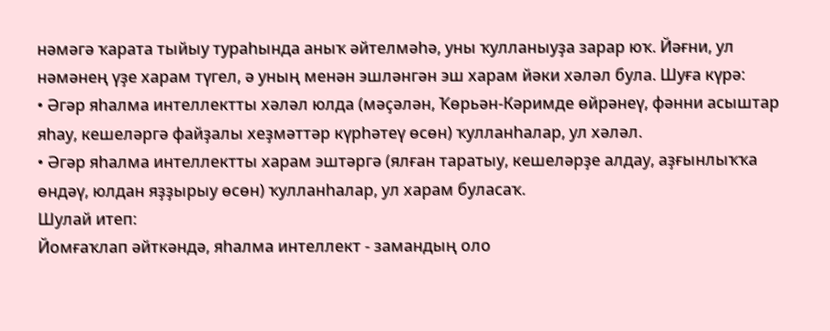нәмәгә ҡарата тыйыу тураһында аныҡ әйтелмәһә, уны ҡулланыуҙа зарар юҡ. Йәғни, ул нәмәнең үҙе харам түгел, ә уның менән эшләнгән эш харам йәки хәләл була. Шуға күрә:
• Әгәр яһалма интеллектты хәләл юлда (мәҫәлән, Ҡөрьән-Кәримде өйрәнеү, фәнни асыштар яһау, кешеләргә файҙалы хеҙмәттәр күрһәтеү өсөн) ҡулланһалар, ул хәләл.
• Әгәр яһалма интеллектты харам эштәргә (ялған таратыу, кешеләрҙе алдау, аҙғынлыҡҡа өндәү, юлдан яҙҙырыу өсөн) ҡулланһалар, ул харам буласаҡ.
Шулай итеп:
Йомғаҡлап әйткәндә, яһалма интеллект - замандың оло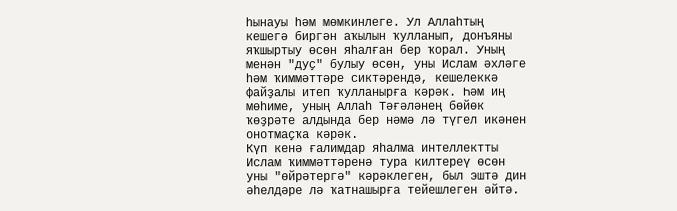һынауы һәм мөмкинлеге. Ул Аллаһтың кешегә биргән аҡылын ҡулланып, донъяны яҡшыртыу өсөн яһалған бер ҡорал. Уның менән "дуҫ" булыу өсөн, уны Ислам әхләге һәм ҡиммәттәре сиктәрендә, кешелеккә файҙалы итеп ҡулланырға кәрәк. Һәм иң мөһиме, уның Аллаһ Тәғәләнең бөйөк ҡөҙрәте алдында бер нәмә лә түгел икәнен онотмаҫҡа кәрәк.
Күп кенә ғалимдар яһалма интеллектты Ислам ҡиммәттәренә тура килтереү өсөн уны "өйрәтергә" кәрәклеген, был эштә дин әһелдәре лә ҡатнашырға тейешлеген әйтә.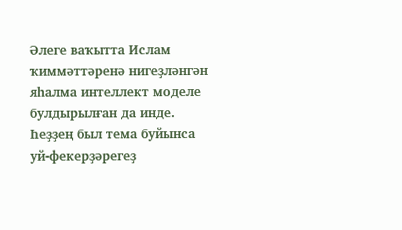Әлеге ваҡытта Ислам ҡиммәттәренә нигеҙләнгән яһалма интеллект моделе булдырылған да инде.
Һеҙҙең был тема буйынса уй-фекерҙәрегеҙ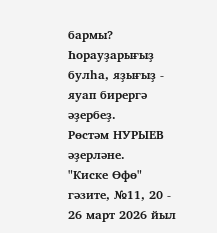бармы? Һорауҙарығыҙ булһа, яҙығыҙ - яуап бирергә әҙербеҙ.
Рөстәм НУРЫЕВ әҙерләне.
"Киске Өфө" гәзите, №11, 20 - 26 март 2026 йыл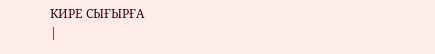КИРЕ СЫҒЫРҒА
|